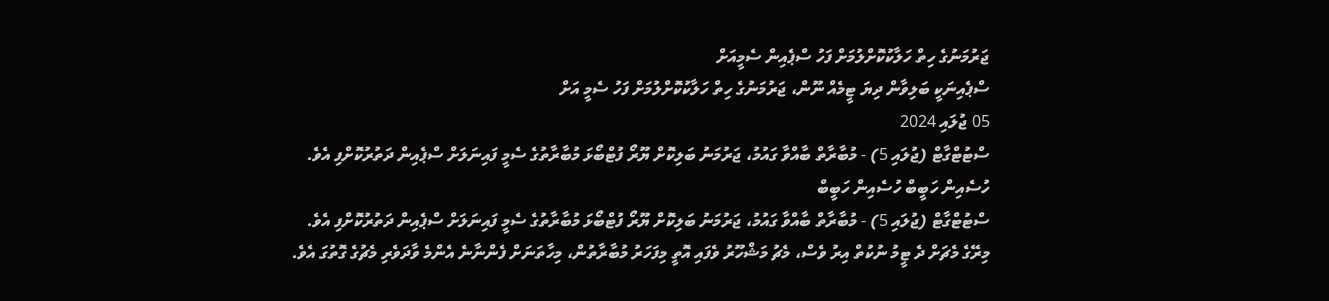ޖަރުމަނުގެ ހިތް ހަލާކުކޮށްލުމަށް ފަހު ސްޕެއިން ސެމީއަށް
ސްޕެއިނަކީ ބަލިވާން ދިޔަ ޓީމެއް ނޫން، ޖަރުމަނުގެ ހިތް ހަލާކުކޮށްލުމަށް ފަހު ސެމީ އަށް
05 ޖުލައި 2024
ސްޓުޓްގާޓް (ޖުލައި 5) - މުބާރާތް ބާއްވާ ގައުމު، ޖަރުމަނު ބަލިކޮށް ޔޫރޯ ފުޓްބޯޅަ މުބާރާތުގެ ސެމީ ފައިނަލަށް ސްޕެއިން ދަތުރުކޮށްފި އެވެ.
ހުސެއިން ހަބީބް ހުސެއިން ހަބީބް
ސްޓުޓްގާޓް (ޖުލައި 5) - މުބާރާތް ބާއްވާ ގައުމު، ޖަރުމަނު ބަލިކޮށް ޔޫރޯ ފުޓްބޯޅަ މުބާރާތުގެ ސެމީ ފައިނަލަށް ސްޕެއިން ދަތުރުކޮށްފި އެވެ.
މިރޭގެ މެޗަށް ދެ ޓީމު ނުކުތް އިރު ވެސް، މެޗު މަޝްހޫރު ވެފައި އޮތީ މިފަހަރު މުބާރާތުން، މިހާތަނަށް ފެންނާނެ އެންމެ ވާދަވެރި މެޗުގެ ގޮތުގަ އެވެ.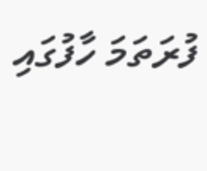ފުރަތަމަ ހާފުގައި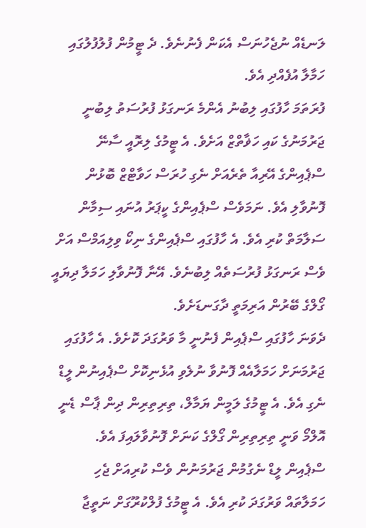ލަނޑެއް ނުޖެހުނަސް އެކަން ފެނުނެވެ. ދެ ޓީމުން ފުލުފުލުގައި ހަމާލާ އުފެއްދި އެވެ.
ފުރަތަމަ ހާފުގައި ލިބުނު އެންމެ ރަނގަޅު ފުރުސަތު ލިބުނީ ޖަރުމަނުގެ ކައި ހަޥާތްޒް އަށެވެ. އެ ޓީމުގެ ލިރޮއީ ސާނޭ ސްޕެއިންގެ އޭރިއާ ތެރެއަށް ނެގި ހުރަސް ހަވާޓްޒް ބޮޅުން ފޮނުވާލި އެވެ. ނަމަވެސް ސްޕެއިންގެ ކީޕަރު އުނައި ސިމާން ސަލާމަތް ކުރި އެވެ. އެ ހާފުގައި ސްޕެއިންގެ ނިކޯ ވިލިއަމްސް އަށް ވެސް ރަނގަޅު ފުރުސަތެއް ލިބުނެވެ. އޭނާ ފޮނުވާލި ހަމަލާ ދިޔައީ ގޯލްގެ ބޭރުން އަރިމަތީ ދާގަނޑަށެވެ.
ދެވަނަ ހާފުގައި ސްޕެއިން ފެނުނީ މާ ވަރުގަދަ ކޮށެވެ. އެ ހާފުގައި ޖަރުމަނަށް ހަމަލާއެއް ފޮނުވާ ނުލެވި އުޅެނިކޮށް ސްޕެއިނުން ލީޑް ނެގި އެވެ. އެ ޓީމުގެ ލަމީން ޔަމާލް، ތިރިތިރިން ދިން ޕާސް ޑެނީ އޮލްމޯ ވަނީ ތިރިތިރިން ގޯލްގެ ކަނަށް ފޮނުވާލައިފަ އެވެ.
ސްޕެއިން ލީޑް ނެގުމުން ޖަރުމަނުން ވެސް ކުރިއަށް ޖެހި ހަމަލާތައް ވަރުގަދަ ކުރި އެވެ. އެ ޓީމުގެ ފުލްކުރޫގަށް ނަތީޖާ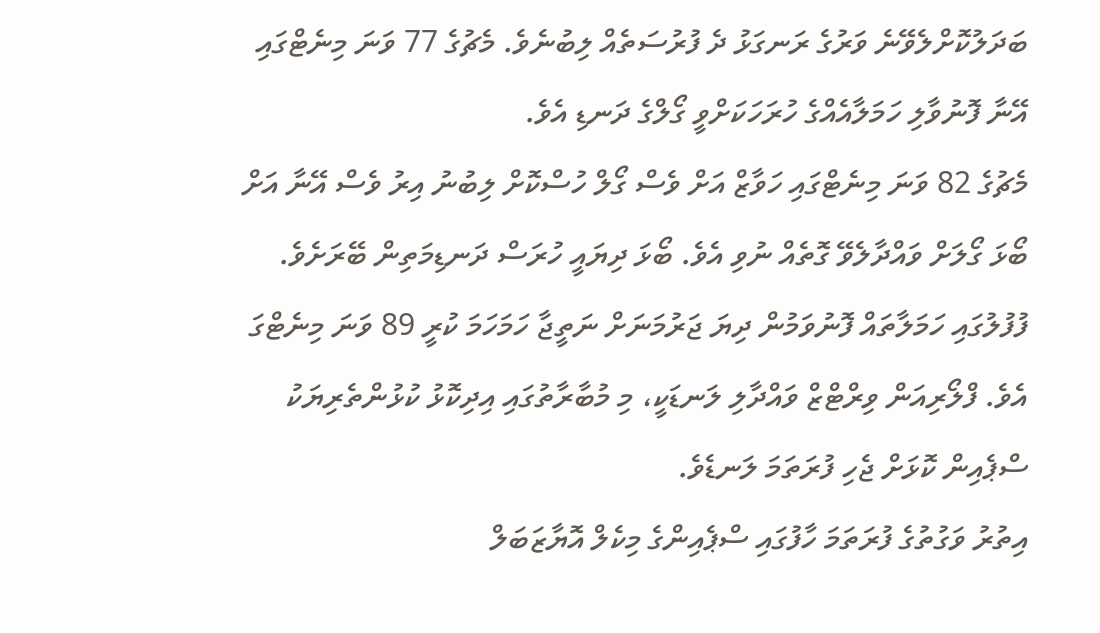ބަދަލުކޮށްލެވޭނެ ވަރުގެ ރަނގަޅު ދެ ފުރުސަތެއް ލިބުނެވެ. މެޗުގެ 77 ވަނަ މިނެޓްގައި އޭނާ ފޮނުވާލި ހަމަލާއެއްގެ ހުރަހަކަށްވީ ގޯލްގެ ދަނޑި އެވެ.
މެޗުގެ 82 ވަނަ މިނެޓްގައި ހަވާޒް އަށް ވެސް ގޯލް ހުސްކޮށް ލިބުނު އިރު ވެސް އޭނާ އަށް ބޯޅަ ގޯލަށް ވައްދާލެވޭ ގޮތެއް ނުވި އެވެ. ބޯޅަ ދިޔައީ ހުރަސް ދަނޑިމަތިން ބޭރަށެވެ. ފުފުލުގައި ހަމަލާތައް ފޮނުވަމުން ދިޔަ ޖަރުމަނަށް ނަތީޖާ ހަމަހަމަ ކުރީ 89 ވަނަ މިނެޓްގަ އެވެ. ފްލޯރިއަން ވިރްޓްޒް ވައްދާލި ލަނޑަކީ، މި މުބާރާތުގައި އިދިކޮޅު ކުޅުންތެރިޔަކު ސްޕެއިން ކޮޅަށް ޖެހި ފުރަތަމަ ލަނޑެވެ.
އިތުރު ވަގުތުގެ ފުރަތަމަ ހާފުގައި ސްޕެއިންގެ މިކެލް އޮޔާޒަބަލް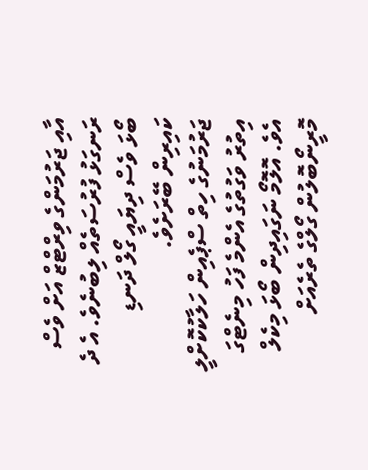އާއި ޖަރުމަންގެ ވިރްޓްޒް އަށް ވެސް ރަނގަޅު ފުރުސަތެއް ލިބުނެވެ. އެ ދެ ބޯޅަ ވެސް ދިޔައީ ގޯލް ދަނޑި ކައިރިން ބޭރަށެވެ.
ޖަރުމަނުގެ ހިތް ސްޕެއިން ހަލާކުކޮށްލީ އިތުރު ވަގުތުގެ އެންމެ ފަހު މިނެޓްގަ އެވެ. އޮލޮމޯ ނަގައިދިން ބޯޅަ މިކެލް މޮރީނޯބޮލުން ގޯލްގެ ތެރެއަށް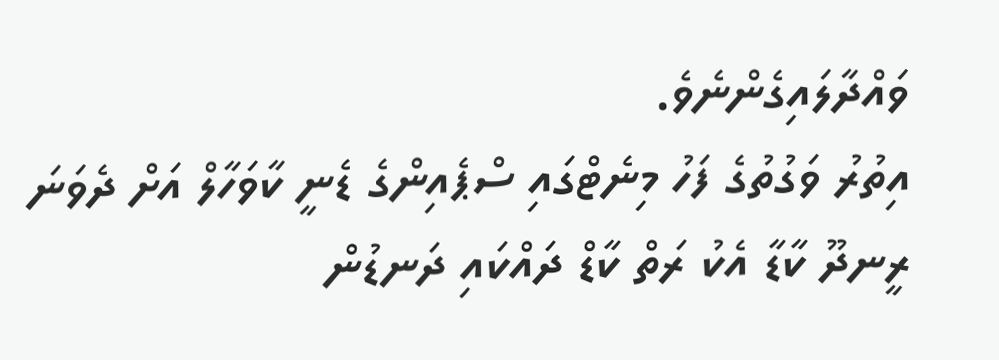ވައްދާލައިގެންނެވެ.
އިތުރު ވަގުތުގެ ފަހު މިނެޓްގައި ސްޕެއިންގެ ޑެނީ ކާވަހާލް އަށް ދެވަނަ ރީނދޫ ކާޑާ އެކު ރަތް ކާޑް ދައްކައި ދަނޑުން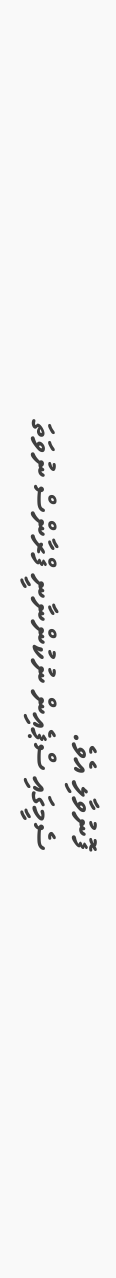ފޮނުވާލި އެވެ.
ސެމީގައި ސްޕެއިން ނުކުންނާނީ ފްރާންސް ނުވަތަ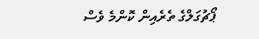ޕޯޗުގަލްގެ ތެރެއިން ކޮންމެ ވެސް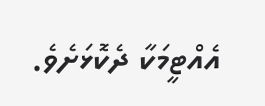އެއްޓީމަކާ ދެކޮޅަށެވެ.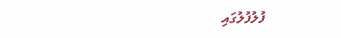ފުލުފުލުގައި